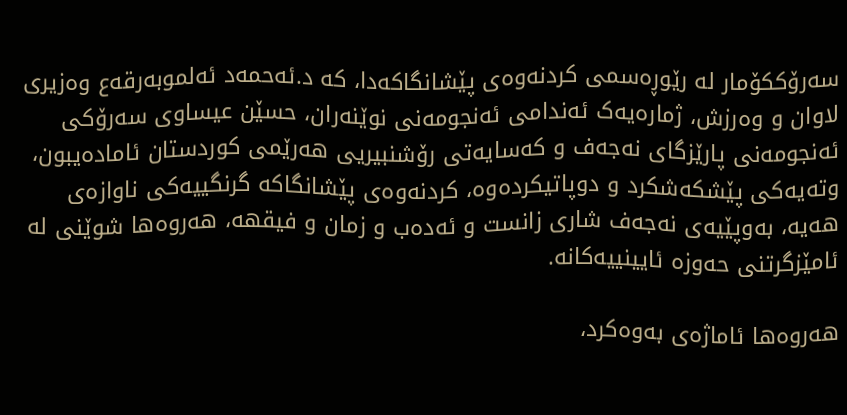سەرۆککۆمار لە رێوڕەسمی کردنەوەی پێشانگاکەدا، کە د.ئەحمەد ئەلموبەرقەع وەزیری لاوان و وەرزش، ژمارەیەک ئەندامی ئەنجومەنی نوێنەران، حسێن عیساوی سەرۆکی ئەنجومەنی پارێزگای نەجەف و کەسایەتی رۆشنبیریی ھەرێمی کوردستان ئامادەیبون، وتەیەکی پێشکەشکرد و دوپاتیکردەوە، کردنەوەی پێشانگاکە گرنگییەکی ناوازەی ھەیە، بەوپێیەی نەجەف شاری زانست و ئەدەب و زمان و فیقھە، ھەروەھا شوێنی لە ئامێزگرتنی حەوزە ئایینییەکانە.

ھەروەھا ئاماژەی بەوەکرد،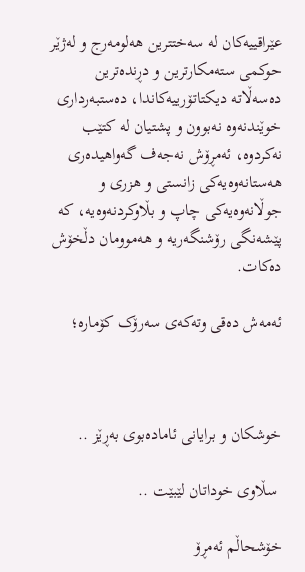عێراقییەکان لە سەختترین ھەلومەرج و لەژێر حوکمی ستەمکارترین و دڕندەترین دەسەڵاتە دیکتاتۆرییەکاندا، دەستبەرداری خوێندنەوە نەبوون و پشتیان لە کتێب نەکردوە، ئەمڕۆش نەجەف گەواھیدەری ھەستانەوەیەکی زانستی و ھزری و جوڵانەوەیەکی چاپ و بڵاوکردنەوەیە، کە پێشەنگی رۆشنگەریە و ھەموومان دڵخۆش دەکات.

ئەمەش دەقی وتەکەی سەرۆک کۆمارە؛



خوشکان و برایانی ئامادەبوی بەڕێز ..

 سڵاوی خوداتان لێبێت ..

خۆشحاڵم ئەمڕۆ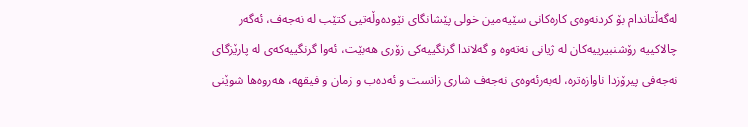لەگەڵتاندام بۆ کردنەوەی کارەکانی سێیەمین خولی پێشانگای نێودەوڵەتیی کتێب لە نەجەف، ئەگەر  چالاکییە رۆشنبیرییەکان لە ژیانی نەتەوە و گەلاندا گرنگییەکی زۆری ھەبێت، ئەوا گرنگییەکەی لە پارێزگای نەجەفی پیرۆزدا ناوازەترە، لەبەرئەوەی نەجەف شاری زانست و ئەدەب و زمان و فیقھە، ھەروەھا شوێنی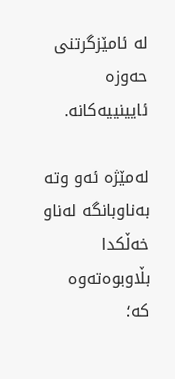لە ئامێزگرتنی حەوزە ئایینییەکانە.

لەمێژە ئەو وتە بەناوبانگە لەناو خەڵکدا بڵاوبوەتەوە کە؛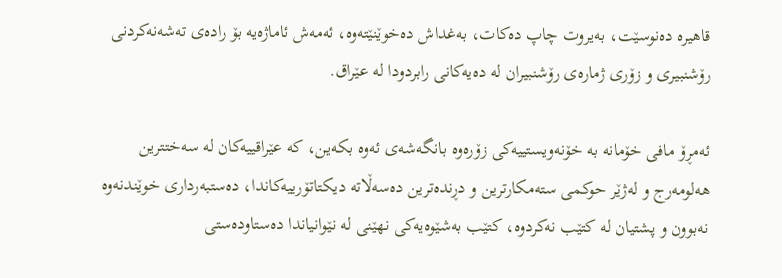قاھیرە دەنوسێت، بەیروت چاپ دەکات، بەغداش دەخوێنێتەوە، ئەمەش ئاماژەیە بۆ رادەی تەشەنەکردنی رۆشنبیری و زۆری ژمارەی رۆشنبیران لە دەیەکانی رابردودا لە عێراق.

ئەمڕۆ مافی خۆمانە بە خۆنەویستییەکی زۆرەوە بانگەشەی ئەوە بکەین، کە عێراقییەکان لە سەختترین ھەلومەرج و لەژێر حوکمی ستەمکارترین و دڕندەترین دەسەڵاتە دیکتاتۆرییەکاندا، دەستبەرداری خوێندنەوە نەبوون و پشتیان لە کتێب نەکردوە، کتێب بەشێوەیەکی نھێنی لە نێوانیاندا دەستاودەستی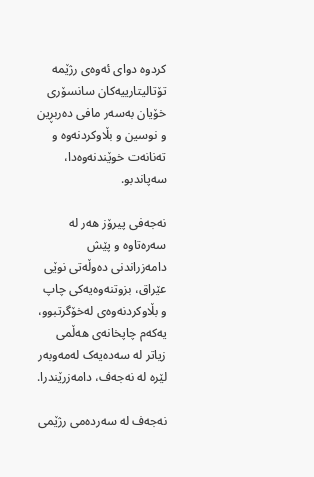کردوە دوای ئەوەی رژێمە تۆتالیتارییەکان سانسۆری خۆیان بەسەر مافی دەربڕین و نوسین و بڵاوکردنەوە و تەنانەت خوێندنەوەدا، سەپاندبو.

نەجەفی پیرۆز ھەر لە سەرەتاوە و پێش دامەزراندنی دەوڵەتی نوێی عێراق، بزوتنەوەیەکی چاپ و بڵاوکردنەوەی لەخۆگرتبوو، یەکەم چاپخانەی ھەڵمی زیاتر لە سەدەیەک لەمەوبەر لێرە لە نەجەف، دامەزرێندرا.

نەجەف لە سەردەمی رژێمی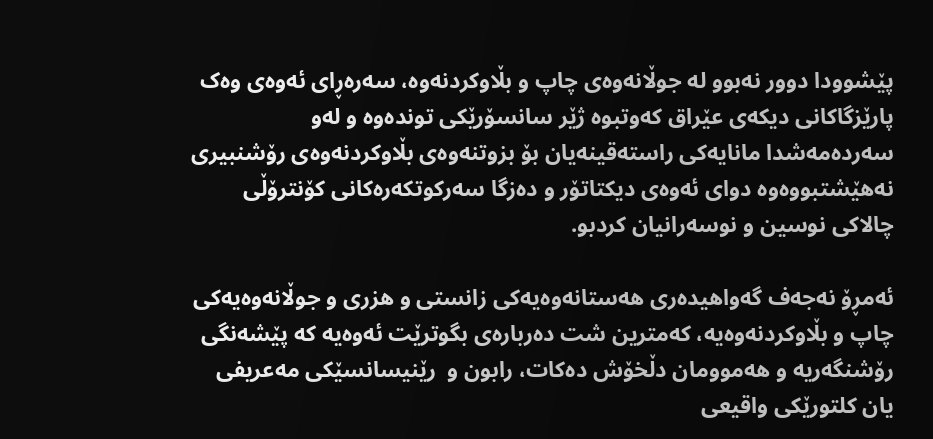پێشوودا دوور نەبوو لە جوڵانەوەی چاپ و بڵاوکردنەوە، سەرەڕای ئەوەی وەک پارێزگاکانی دیکەی عێراق کەوتبوە ژێر سانسۆرێکی توندەوە و لەو سەردەمەشدا مانایەکی راستەقینەیان بۆ بزوتنەوەی بڵاوکردنەوەی رۆشنبیری نەھێشتبووەوە دوای ئەوەی دیکتاتۆر و دەزگا سەرکوتکەرەکانی کۆنترۆڵی چالاکی نوسین و نوسەرانیان کردبو.

ئەمڕۆ نەجەف گەواھیدەری ھەستانەوەیەکی زانستی و ھزری و جوڵانەوەیەکی چاپ و بڵاوکردنەوەیە، کەمترین شت دەربارەی بگوترێت ئەوەیە کە پێشەنگی رۆشنگەریە و ھەموومان دڵخۆش دەکات، رابون و  رێنیسانسێکی مەعریفی یان کلتورێکی واقیعی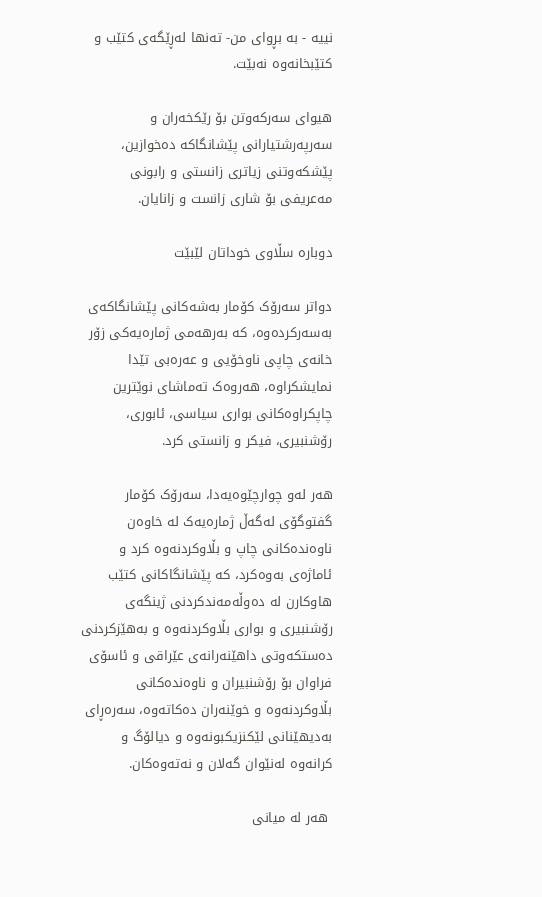نییە - بە بڕوای من- تەنھا لەڕێگەی کتێب و کتێبخانەوە نەبێت.

ھیوای سەرکەوتن بۆ رێکخەران و سەرپەرشتیارانی پێشانگاکە دەخوازین، پێشکەوتنی زیاتری زانستی و رابونی مەعریفی بۆ شاری زانست و زانایان.

دوبارە سڵاوی خوداتان لێبێت

دواتر سەرۆک کۆمار بەشەکانی پێشانگاکەی بەسەرکردەوە، کە بەرھەمی ژمارەیەکی زۆر خانەی چاپی ناوخۆیی و عەرەبی تێدا نمایشکراوە، ھەروەک تەماشای نوێترین چاپکراوەکانی بواری سیاسی، ئابوری، رۆشنبیری، فیکر و زانستی کرد.

ھەر لەو چوارچێوەیەدا، سەرۆک کۆمار گفتوگۆی لەگەڵ ژمارەیەک لە خاوەن ناوەندەکانی چاپ و بڵاوکردنەوە کرد و ئاماژەی بەوەکرد، کە پێشانگاکانی کتێب ھاوکارن لە دەوڵەمەندکردنی ژینگەی رۆشنبیری و بواری بڵاوکردنەوە و بەھێزکردنی دەستکەوتی داھێنەرانەی عێراقی و ئاسۆی فراوان بۆ رۆشنبیران و ناوەندەکانی بڵاوکردنەوە و خوێنەران دەکاتەوە، سەرەڕای بەدیھێنانی لێکنزیکبونەوە و دیالۆگ و کرانەوە لەنێوان گەلان و نەتەوەکان.

 ھەر لە میانی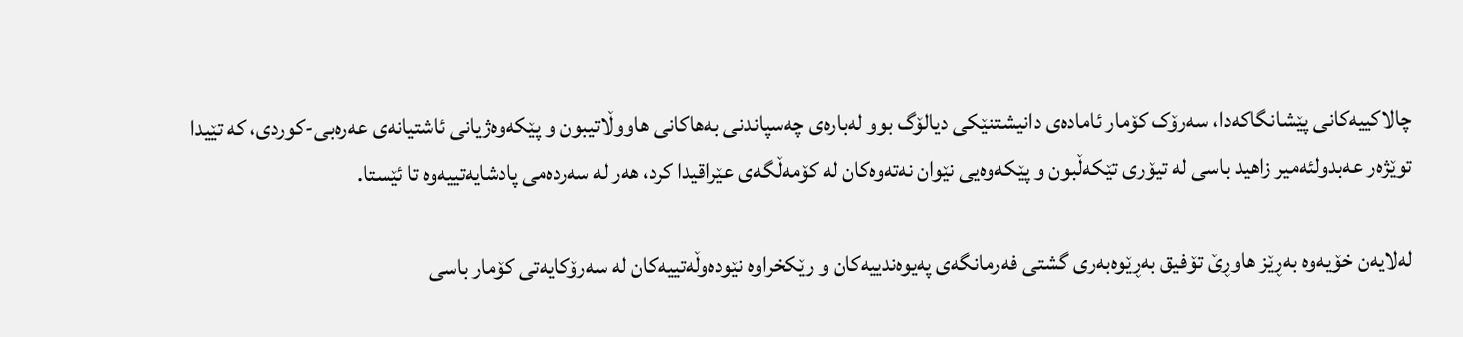چالاکییەکانی پێشانگاکەدا، سەرۆک کۆمار ئامادەی دانیشتنێکی دیالۆگ بوو لەبارەی چەسپاندنی بەھاکانی ھاووڵاتیبون و پێکەوەژیانی ئاشتیانەی عەرەبی-کوردی، کە تێیدا توێژەر عەبدولئەمیر زاھید باسی لە تیۆری تێکەڵبون و پێکەوەیی نێوان نەتەوەکان لە کۆمەڵگەی عێراقیدا کرد، ھەر لە سەردەمی پادشایەتییەوە تا ئێستا.

لەلایەن خۆیەوە بەڕێز ھاوڕێ تۆفیق بەڕێوەبەری گشتی فەرمانگەی پەیوەندییەکان و رێکخراوە نێودەوڵەتییەکان لە سەرۆکایەتی کۆمار باسی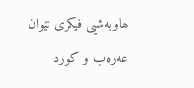ھاوبەشیی فیکری نێوان عەرەب و کورد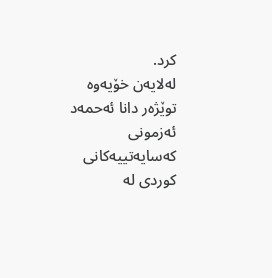کرد.
لەلایەن خۆیەوە توێژەر دانا ئەحمەد ئەزمونی کەسایەتییەکانی کوردی لە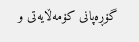گۆڕەپانی کۆمەڵایەتی و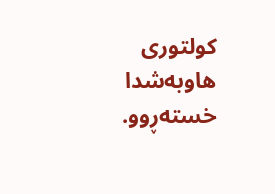کولتوری ھاوبەشدا خستەڕوو.